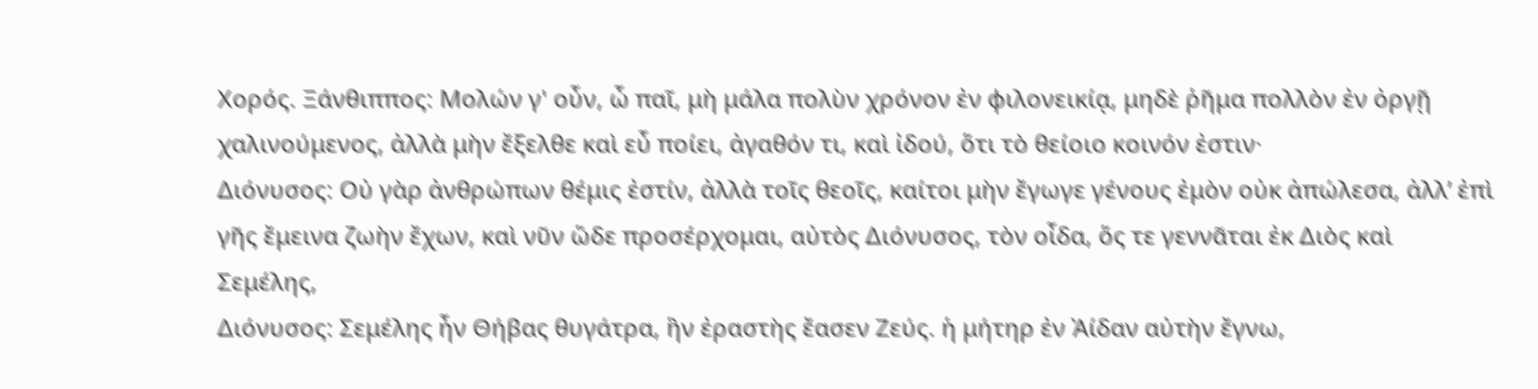Χορός. Ξάνθιππος: Μολών γ' οὖν, ὦ παῖ, μὴ μάλα πολὺν χρόνον ἐν φιλονεικίᾳ, μηδὲ ῥῆμα πολλὸν ἐν ὀργῇ χαλινούμενος, ἀλλὰ μὴν ἔξελθε καὶ εὖ ποίει, ἀγαθόν τι, καὶ ἰδού, ὅτι τὸ θείοιο κοινόν ἐστιν·
Διόνυσος: Οὐ γὰρ ἀνθρώπων θέμις ἐστίν, ἀλλὰ τοῖς θεοῖς, καίτοι μὴν ἔγωγε γένους ἐμὸν οὐκ ἀπώλεσα, ἀλλ’ ἐπὶ γῆς ἔμεινα ζωὴν ἔχων, καὶ νῦν ὥδε προσέρχομαι, αὐτὸς Διόνυσος, τὸν οἶδα, ὅς τε γεννᾶται ἐκ Διὸς καὶ Σεμέλης,
Διόνυσος: Σεμέλης ἦν Θήβας θυγάτρα, ἣν ἐραστὴς ἔασεν Ζεύς. ἡ μήτηρ ἐν Ἀίδαν αὐτὴν ἔγνω,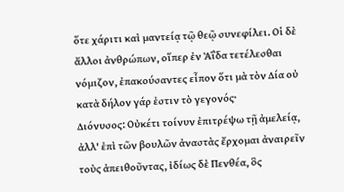ὅτε χάριτι καὶ μαντείᾳ τῷ θεῷ συνεφίλει. Οἱ δὲ ἄλλοι ἀνθρώπων, οἵπερ ἐν Ἀΐδα τετέλεσθαι νόμιζον, ἐπακούσαντες εἶπον ὅτι μὰ τὸν Δία οὐ κατὰ δήλον γάρ ἐστιν τὸ γεγονός·
Διόνυσος: Οὐκέτι τοίνυν ἐπιτρέψω τῇ ἀμελείᾳ, ἀλλ' ἐπὶ τῶν βουλῶν ἀναστὰς ἔρχομαι ἀναιρεῖν τοὺς ἀπειθοῦντας, ἰδίως δὲ Πενθέα, ὃς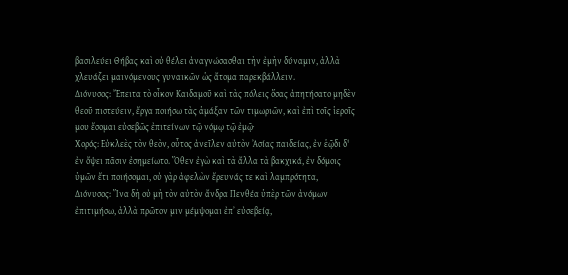βασιλεύει Θήβας καὶ οὐ θέλει ἀναγνώσασθαι τὴν ἐμὴν δύναμιν, ἀλλὰ χλευάζει μαινόμενους γυναικῶν ὡς ἄτομα παρεκβάλλειν.
Διόνυσος: Ἔπειτα τὸ οἶκον Καιδαμοῦ καὶ τὰς πόλεις ὅσας ἀπητήσατο μηδὲν θεοῦ πιστεύειν, ἔργα ποιήσω τὰς ἁμάξαν τῶν τιμωριῶν, καὶ ἐπὶ τοῖς ἱεροῖς μου ἔσομαι εὐσεβῶς ἐπιτείνων τῷ νόμῳ τῷ ἐμῷ·
Χορός: Εὐκλεὲς τὸν θεὸν, οὗτος ἀνεῖλεν αὐτὸν Ἀσίας παιδείας, ἐν ἑῷδι δ' ἐν ὄψει πᾶσιν ἐσημείωτο. Ὅθεν ἐγὼ καὶ τὰ ἄλλα τὰ βακχικά, ἐν δόμοις ὑμῶν ἔτι ποιήσομαι, οὐ γὰρ ἀφελὼν ἔρευνάς τε καὶ λαμπρότητα,
Διόνυσος: Ἵνα δὴ οὐ μὴ τὸν αὐτὸν ἄνδρα Πενθέα ὑπὲρ τῶν ἀνόμων ἐπιτιμήσω, ἀλλὰ πρῶτον μιν μέμψομαι ἐπ᾽ εὐσεβείᾳ,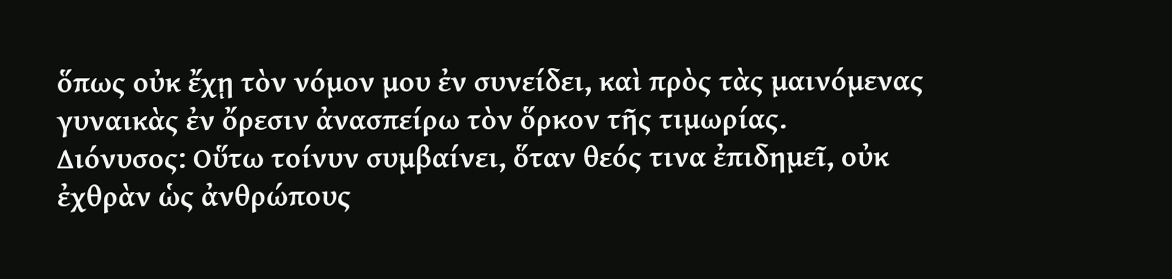ὅπως οὐκ ἔχῃ τὸν νόμον μου ἐν συνείδει, καὶ πρὸς τὰς μαινόμενας γυναικὰς ἐν ὄρεσιν ἀνασπείρω τὸν ὅρκον τῆς τιμωρίας.
Διόνυσος: Οὕτω τοίνυν συμβαίνει, ὅταν θεός τινα ἐπιδημεῖ, οὐκ ἐχθρὰν ὡς ἀνθρώπους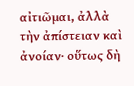αἰτιῶμαι, ἀλλὰ τὴν ἀπίστειαν καὶ ἀνοίαν· οὕτως δὴ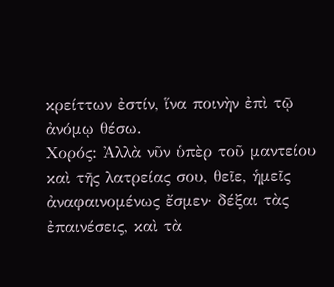κρείττων ἐστίν, ἵνα ποινὴν ἐπὶ τῷ ἀνόμῳ θέσω.
Χορός: Ἀλλὰ νῦν ὑπὲρ τοῦ μαντείου καὶ τῆς λατρείας σου, θεῖε, ἡμεῖς ἀναφαινομένως ἔσμεν· δέξαι τὰς ἐπαινέσεις, καὶ τὰ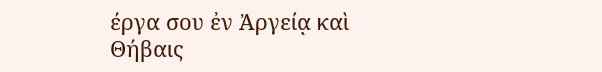έργα σου ἐν Ἀργείᾳ καὶ Θήβαις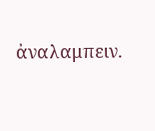ἀναλαμπειν.